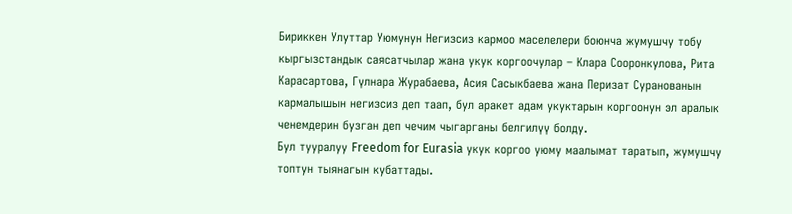Бириккен Улуттар Уюмунун Негизсиз кармоо маселелери боюнча жумушчу тобу кыргызстандык саясатчылар жана укук коргоочулар – Клара Сооронкулова, Рита Карасартова, Гүлнара Журабаева, Асия Сасыкбаева жана Перизат Суранованын кармалышын негизсиз деп таап, бул аракет адам укуктарын коргоонун эл аралык ченемдерин бузган деп чечим чыгарганы белгилүү болду.
Бул тууралуу Freedom for Eurasia укук коргоо уюму маалымат таратып, жумушчу топтун тыянагын кубаттады.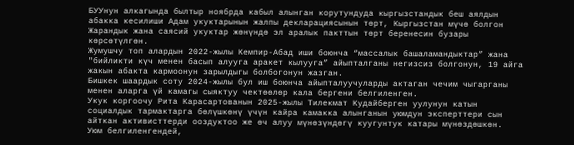БУУнун алкагында былтыр ноябрда кабыл алынган корутундуда кыргызстандык беш аялдын абакка кесилиши Адам укуктарынын жалпы декларациясынын төрт, Кыргызстан мүчө болгон Жарандык жана саясий укуктар жөнүндө эл аралык пакттын төрт беренесин бузары көрсөтүлгөн.
Жумушчу топ алардын 2022-жылы Кемпир-Абад иши боюнча “массалык башаламандыктар” жана "бийликти күч менен басып алууга аракет кылууга” айыпталганы негизсиз болгонун, 19 айга жакын абакта кармоонун зарылдыгы болбогонун жазган.
Бишкек шаардык соту 2024-жылы бул иш боюнча айыпталуучуларды актаган чечим чыгарганы менен аларга үй камагы сыяктуу чектөөлөр кала бергени белгиленген.
Укук коргоочу Рита Карасартованын 2025-жылы Тилекмат Кудайберген уулунун катын социалдык тармактарга бөлүшкөнү үчүн кайра камакка алынганын уюмдун эксперттери сын айткан активисттерди ооздуктоо же өч алуу мүнөзүндөгү куугунтук катары мүнөздөшкөн.
Уюм белгиленгендей,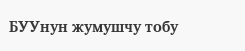БУУнун жумушчу тобу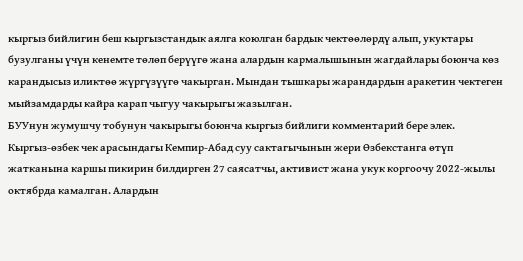кыргыз бийлигин беш кыргызстандык аялга коюлган бардык чектөөлөрдү алып, укуктары бузулганы үчүн кенемте төлөп берүүгө жана алардын кармалышынын жагдайлары боюнча көз карандысыз иликтөө жүргүзүүгө чакырган. Мындан тышкары жарандардын аракетин чектеген мыйзамдарды кайра карап чыгуу чакырыгы жазылган.
БУУнун жумушчу тобунун чакырыгы боюнча кыргыз бийлиги комментарий бере элек.
Кыргыз-өзбек чек арасындагы Кемпир-Абад суу сактагычынын жери Өзбекстанга өтүп жатканына каршы пикирин билдирген 27 саясатчы, активист жана укук коргоочу 2022-жылы октябрда камалган. Алардын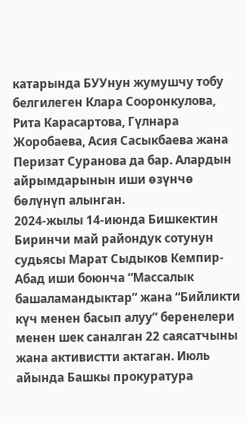катарында БУУнун жумушчу тобу белгилеген Клара Сооронкулова, Рита Карасартова, Гүлнара Жоробаева, Асия Сасыкбаева жана Перизат Суранова да бар. Алардын айрымдарынын иши өзүнчө бөлүнүп алынган.
2024-жылы 14-июнда Бишкектин Биринчи май райондук сотунун судьясы Марат Сыдыков Кемпир-Абад иши боюнча “Массалык башаламандыктар” жана “Бийликти күч менен басып алуу” беренелери менен шек саналган 22 саясатчыны жана активистти актаган. Июль айында Башкы прокуратура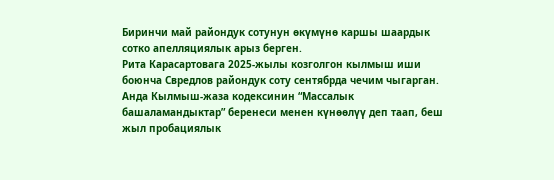Биринчи май райондук сотунун өкүмүнө каршы шаардык сотко апелляциялык арыз берген.
Рита Карасартовага 2025-жылы козголгон кылмыш иши боюнча Свредлов райондук соту сентябрда чечим чыгарган. Анда Кылмыш-жаза кодексинин “Массалык башаламандыктар” беренеси менен күнөөлүү деп таап, беш жыл пробациялык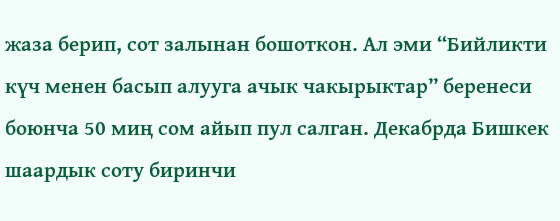жаза берип, сот залынан бошоткон. Ал эми “Бийликти күч менен басып алууга ачык чакырыктар” беренеси боюнча 50 миң сом айып пул салган. Декабрда Бишкек шаардык соту биринчи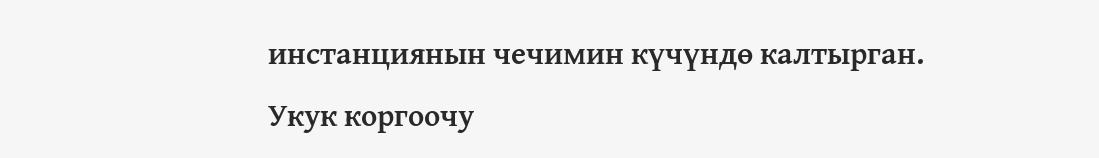инстанциянын чечимин күчүндө калтырган.
Укук коргоочу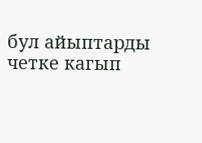бул айыптарды четке кагып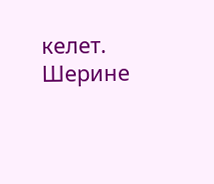келет.
Шерине